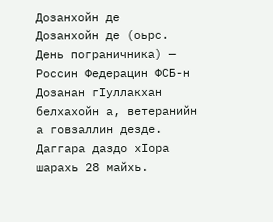Дозанхойн де
Дозанхойн де (оьрс. День пограничника) — Россин Федерацин ФСБ-н Дозанан гӀуллакхан белхахойн а, ветеранийн а говзаллин дезде. Даггара даздо хӀора шарахь 28 майхь.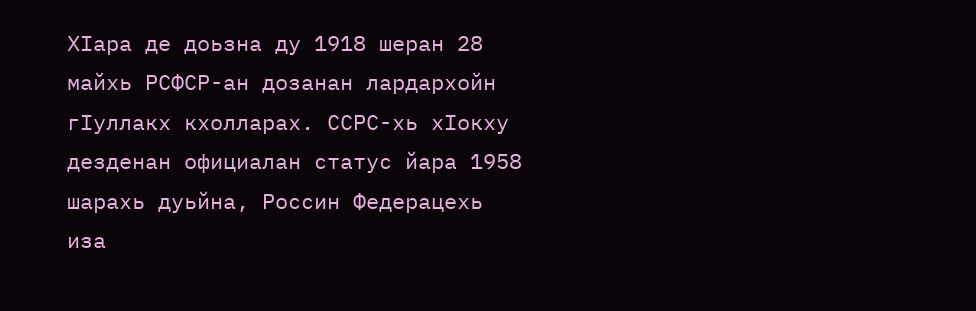ХӀара де доьзна ду 1918 шеран 28 майхь РСФСР-ан дозанан лардархойн гӀуллакх кхолларах. ССРС-хь хӀокху дезденан официалан статус йара 1958 шарахь дуьйна, Россин Федерацехь иза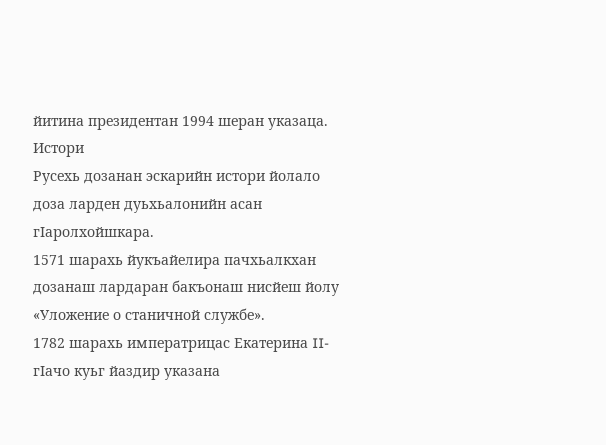йитина президентан 1994 шеран указаца.
Истори
Русехь дозанан эскарийн истори йолало доза ларден дуьхьалонийн асан гӀаролхойшкара.
1571 шарахь йукъайелира пачхьалкхан дозанаш лардаран бакъонаш нисйеш йолу «Уложение о станичной службе».
1782 шарахь императрицас Екатерина II-гӀачо куьг йаздир указана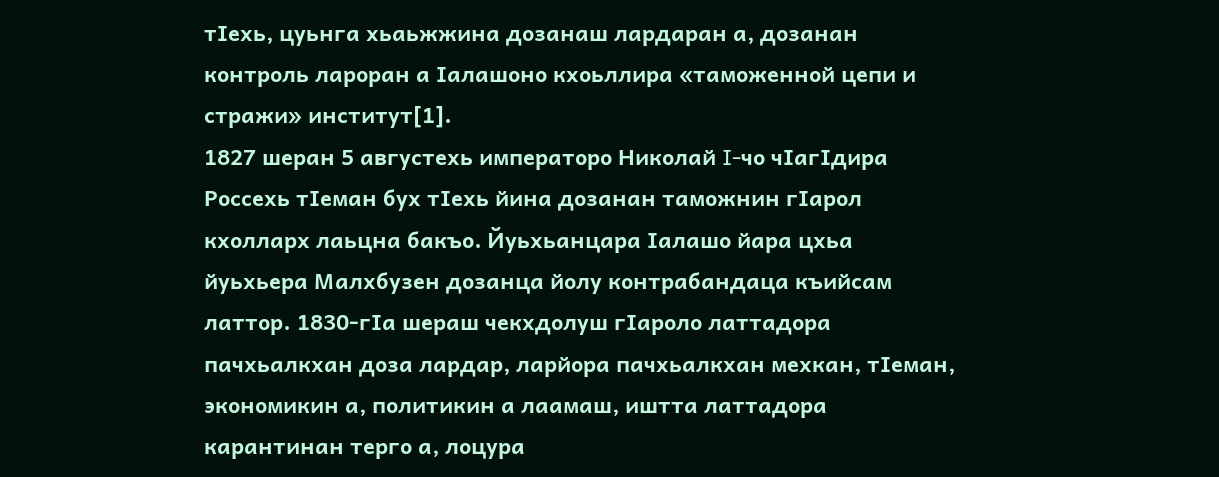тӀехь, цуьнга хьаьжжина дозанаш лардаран а, дозанан контроль лароран а Ӏалашоно кхоьллира «таможенной цепи и стражи» институт[1].
1827 шеран 5 августехь императоро Николай I-чо чӀагӀдира Россехь тӀеман бух тӀехь йина дозанан таможнин гӀарол кхолларх лаьцна бакъо. Йуьхьанцара Ӏалашо йара цхьа йуьхьера Малхбузен дозанца йолу контрабандаца къийсам латтор. 1830-гӀа шераш чекхдолуш гӀароло латтадора пачхьалкхан доза лардар, ларйора пачхьалкхан мехкан, тӀеман, экономикин а, политикин а лаамаш, иштта латтадора карантинан терго а, лоцура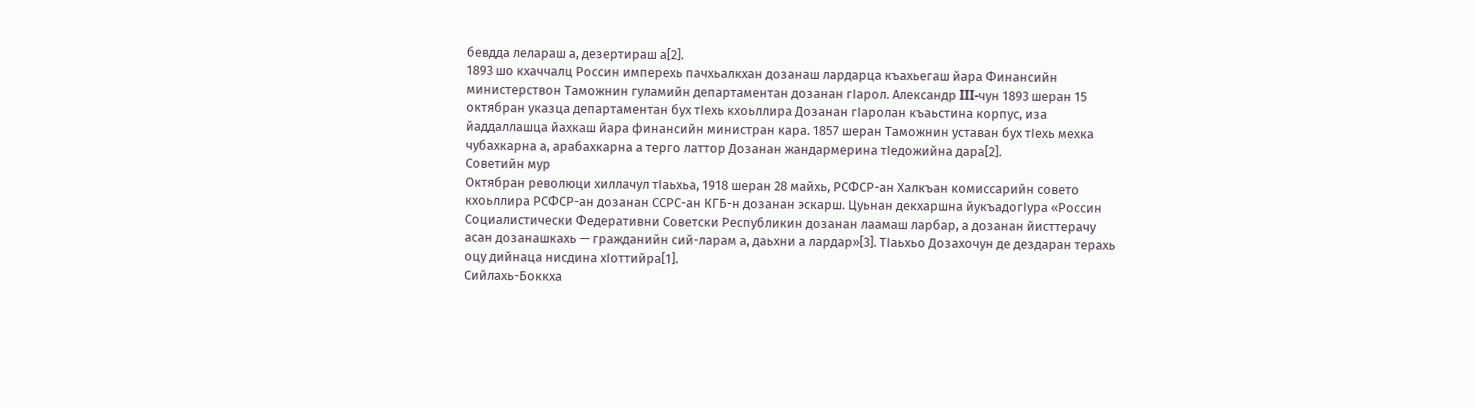бевдда лелараш а, дезертираш а[2].
1893 шо кхаччалц Россин имперехь пачхьалкхан дозанаш лардарца къахьегаш йара Финансийн министерствон Таможнин гуламийн департаментан дозанан гӀарол. Александр III-чун 1893 шеран 15 октябран указца департаментан бух тӀехь кхоьллира Дозанан гӀаролан къаьстина корпус, иза йаддаллашца йахкаш йара финансийн министран кара. 1857 шеран Таможнин уставан бух тӀехь мехка чубахкарна а, арабахкарна а терго латтор Дозанан жандармерина тӀедожийна дара[2].
Советийн мур
Октябран революци хиллачул тӀаьхьа, 1918 шеран 28 майхь, РСФСР-ан Халкъан комиссарийн совето кхоьллира РСФСР-ан дозанан ССРС-ан КГБ-н дозанан эскарш. Цуьнан декхаршна йукъадогӀура «Россин Социалистически Федеративни Советски Республикин дозанан лаамаш ларбар, а дозанан йисттерачу асан дозанашкахь — гражданийн сий-ларам а, даьхни а лардар»[3]. ТӀаьхьо Дозахочун де дездаран терахь оцу дийнаца нисдина хӀоттийра[1].
Сийлахь-Боккха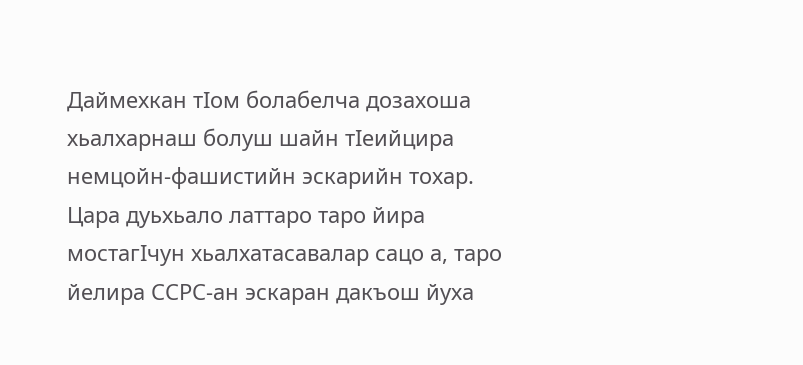Даймехкан тӀом болабелча дозахоша хьалхарнаш болуш шайн тӀеийцира немцойн-фашистийн эскарийн тохар. Цара дуьхьало латтаро таро йира мостагӀчун хьалхатасавалар сацо а, таро йелира ССРС-ан эскаран дакъош йуха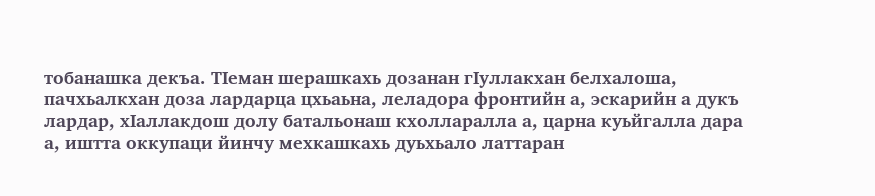тобанашка декъа. ТӀеман шерашкахь дозанан гӀуллакхан белхалоша, пачхьалкхан доза лардарца цхьаьна, леладора фронтийн а, эскарийн а дукъ лардар, хӀаллакдош долу батальонаш кхолларалла а, царна куьйгалла дара а, иштта оккупаци йинчу мехкашкахь дуьхьало латтаран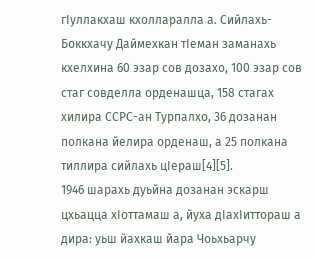гӀуллакхаш кхолларалла а. Сийлахь-Боккхачу Даймехкан тӀеман заманахь кхелхина 60 эзар сов дозахо, 100 эзар сов стаг совделла орденашца, 158 стагах хилира ССРС-ан Турпалхо, 36 дозанан полкана йелира орденаш, а 25 полкана тиллира сийлахь цӀераш[4][5].
1946 шарахь дуьйна дозанан эскарш цхьацца хӀоттамаш а, йуха дӀахӀиттораш а дира: уьш йахкаш йара Чоьхьарчу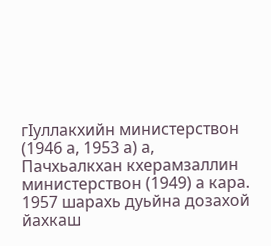гӀуллакхийн министерствон (1946 а, 1953 а) а, Пачхьалкхан кхерамзаллин министерствон (1949) а кара. 1957 шарахь дуьйна дозахой йахкаш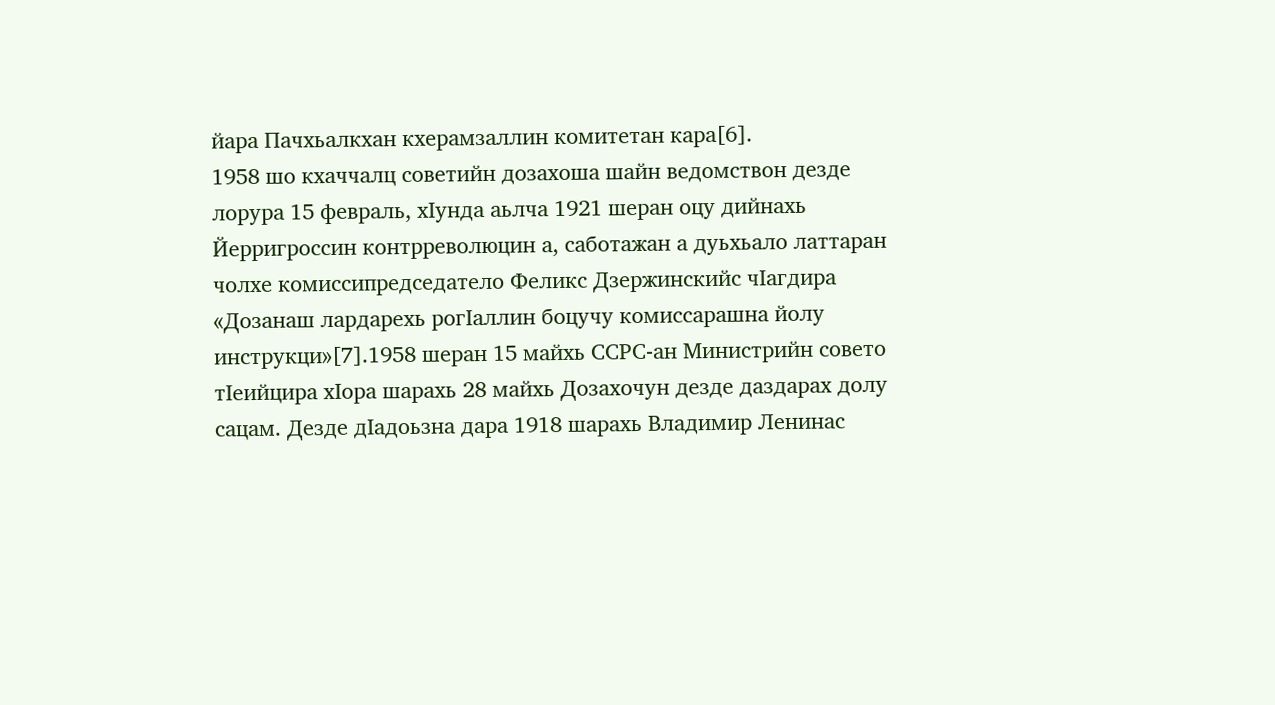йара Пачхьалкхан кхерамзаллин комитетан кара[6].
1958 шо кхаччалц советийн дозахоша шайн ведомствон дезде лорура 15 февраль, хӀунда аьлча 1921 шеран оцу дийнахь Йерригроссин контрреволюцин а, саботажан а дуьхьало латтаран чолхе комиссипредседатело Феликс Дзержинскийс чӀагдира «Дозанаш лардарехь рогӀаллин боцучу комиссарашна йолу инструкци»[7].1958 шеран 15 майхь ССРС-ан Министрийн совето тӀеийцира хӀора шарахь 28 майхь Дозахочун дезде даздарах долу сацам. Дезде дӀадоьзна дара 1918 шарахь Владимир Ленинас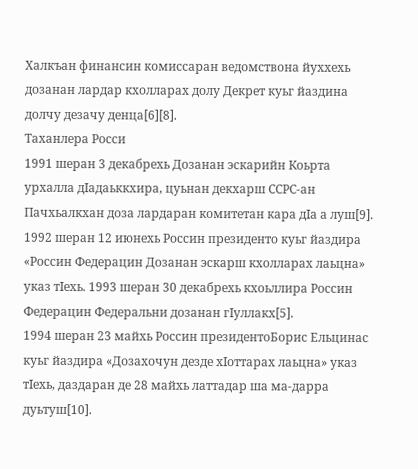Халкъан финансин комиссаран ведомствона йуххехь дозанан лардар кхолларах долу Декрет куьг йаздина долчу дезачу денца[6][8].
Таханлера Росси
1991 шеран 3 декабрехь Дозанан эскарийн Коьрта урхалла дӀадаьккхира, цуьнан декхарш ССРС-ан Пачхьалкхан доза лардаран комитетан кара дӀа а луш[9].
1992 шеран 12 июнехь Россин президенто куьг йаздира «Россин Федерацин Дозанан эскарш кхолларах лаьцна» указ тӀехь. 1993 шеран 30 декабрехь кхоьллира Россин Федерацин Федеральни дозанан гӀуллакх[5].
1994 шеран 23 майхь Россин президентоБорис Ельцинас куьг йаздира «Дозахочун дезде хӀоттарах лаьцна» указ тӀехь, даздаран де 28 майхь латтадар ша ма-дарра дуьтуш[10].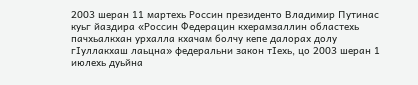2003 шеран 11 мартехь Россин президенто Владимир Путинас куьг йаздира «Россин Федерацин кхерамзаллин областехь пачхьалкхан урхалла кхачам болчу кепе далорах долу гӀуллакхаш лаьцна» федеральни закон тӀехь, цо 2003 шеран 1 июлехь дуьйна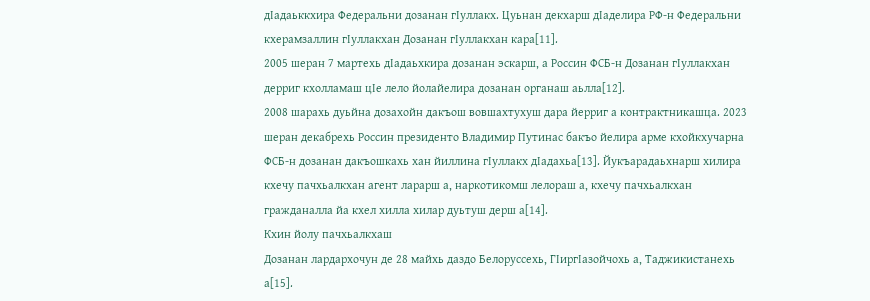дӀадаьккхира Федеральни дозанан гӀуллакх. Цуьнан декхарш дӀаделира РФ-н Федеральни кхерамзаллин гӀуллакхан Дозанан гӀуллакхан кара[11].
2005 шеран 7 мартехь дӀадаьхкира дозанан эскарш, а Россин ФСБ-н Дозанан гӀуллакхан дерриг кхолламаш цӀе лело йолайелира дозанан органаш аьлла[12].
2008 шарахь дуьйна дозахойн дакъош вовшахтухуш дара йерриг а контрактникашца. 2023 шеран декабрехь Россин президенто Владимир Путинас бакъо йелира арме кхойкхучарна ФСБ-н дозанан дакъошкахь хан йиллина гӀуллакх дӀадахьа[13]. Йукъарадаьхнарш хилира кхечу пачхьалкхан агент ларарш а, наркотикомш лелораш а, кхечу пачхьалкхан гражданалла йа кхел хилла хилар дуьтуш дерш а[14].
Кхин йолу пачхьалкхаш
Дозанан лардархочун де 28 майхь даздо Белоруссехь, ГӀиргӀазойчохь а, Таджикистанехь а[15].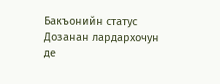Бакъонийн статус
Дозанан лардархочун де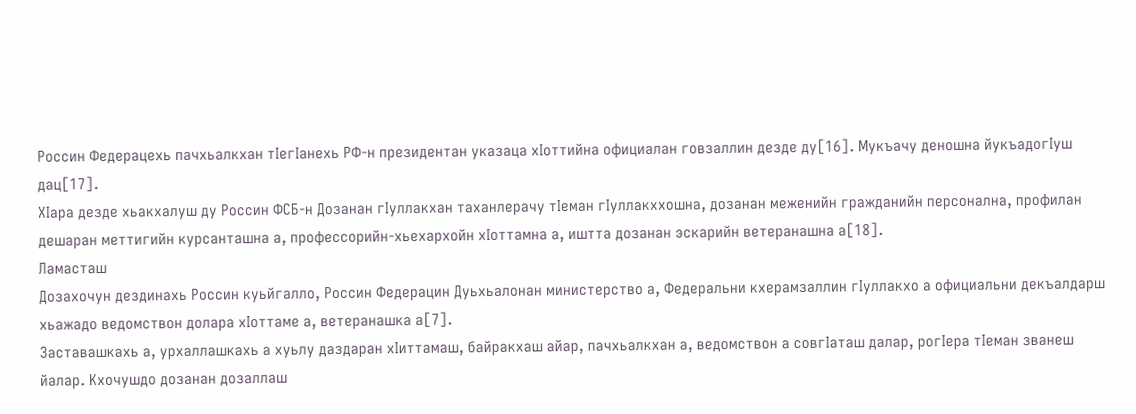Россин Федерацехь пачхьалкхан тӀегӀанехь РФ-н президентан указаца хӀоттийна официалан говзаллин дезде ду[16]. Мукъачу деношна йукъадогӀуш дац[17].
ХӀара дезде хьакхалуш ду Россин ФСБ-н Дозанан гӀуллакхан таханлерачу тӀеман гӀуллакххошна, дозанан меженийн гражданийн персонална, профилан дешаран меттигийн курсанташна а, профессорийн-хьехархойн хӀоттамна а, иштта дозанан эскарийн ветеранашна а[18].
Ламасташ
Дозахочун дездинахь Россин куьйгалло, Россин Федерацин Дуьхьалонан министерство а, Федеральни кхерамзаллин гӀуллакхо а официальни декъалдарш хьажадо ведомствон долара хӀоттаме а, ветеранашка а[7].
Заставашкахь а, урхаллашкахь а хуьлу даздаран хӀиттамаш, байракхаш айар, пачхьалкхан а, ведомствон а совгӀаташ далар, рогӀера тӀеман званеш йалар. Кхочушдо дозанан дозаллаш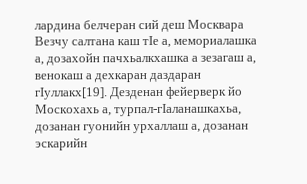лардина белчеран сий деш Москвара Везчу салтана каш тӀе а, мемориалашка а, дозахойн пачхьалкхашка а зезагаш а, венокаш а дехкаран даздаран гӀуллакх[19]. Дезденан фейерверк йо Москохахь а, турпал-гӀаланашкахьа, дозанан гуонийн урхаллаш а, дозанан эскарийн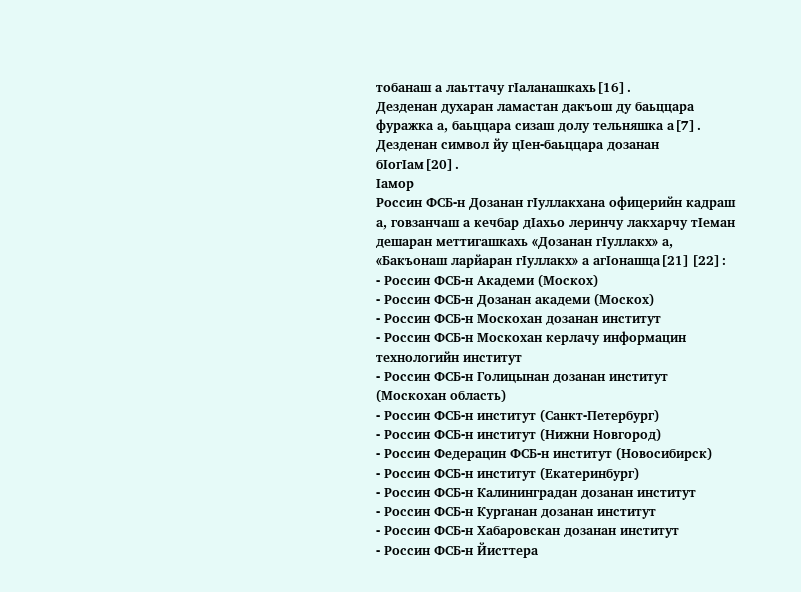тобанаш а лаьттачу гӀаланашкахь[16].
Дезденан духаран ламастан дакъош ду баьццара фуражка а, баьццара сизаш долу тельняшка а[7]. Дезденан символ йу цӀен-баьццара дозанан бӀогӀам[20].
Ӏамор
Россин ФСБ-н Дозанан гӀуллакхана офицерийн кадраш а, говзанчаш а кечбар дӀахьо леринчу лакхарчу тӀеман дешаран меттигашкахь «Дозанан гӀуллакх» а, «Бакъонаш ларйаран гӀуллакх» а агӀонашца[21][22]:
- Россин ФСБ-н Академи (Москох)
- Россин ФСБ-н Дозанан академи (Москох)
- Россин ФСБ-н Москохан дозанан институт
- Россин ФСБ-н Москохан керлачу информацин технологийн институт
- Россин ФСБ-н Голицынан дозанан институт (Москохан область)
- Россин ФСБ-н институт (Санкт-Петербург)
- Россин ФСБ-н институт (Нижни Новгород)
- Россин Федерацин ФСБ-н институт (Новосибирск)
- Россин ФСБ-н институт (Екатеринбург)
- Россин ФСБ-н Калининградан дозанан институт
- Россин ФСБ-н Курганан дозанан институт
- Россин ФСБ-н Хабаровскан дозанан институт
- Россин ФСБ-н Йисттера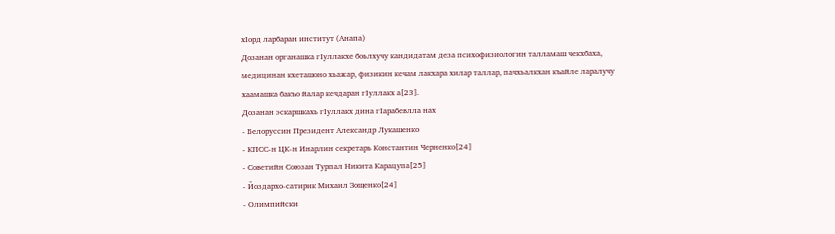хӀорд ларбаран институт (Анапа)
Дозанан органашка гӀуллакхе боьлхучу кандидатам деза психофизиологин талламаш чекхбаха, медицинан кхеташоно хьажар, физикин кечам лакхара хилар таллар, пачхьалкхан къайле ларалучу хаамашка бакъо йалар кечдаран гӀуллакх а[23].
Дозанан эскаршкахь гӀуллакх дина гӀарабевлла нах
- Белоруссин Президент Александр Лукашенко
- КПСС-н ЦК-н Инарлин секретарь Константин Черненко[24]
- Советийн Союзан Турпал Никита Карацупа[25]
- Йоздархо-сатирик Михаил Зощенко[24]
- Олимпийски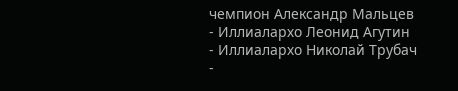чемпион Александр Мальцев
- Иллиалархо Леонид Агутин
- Иллиалархо Николай Трубач
-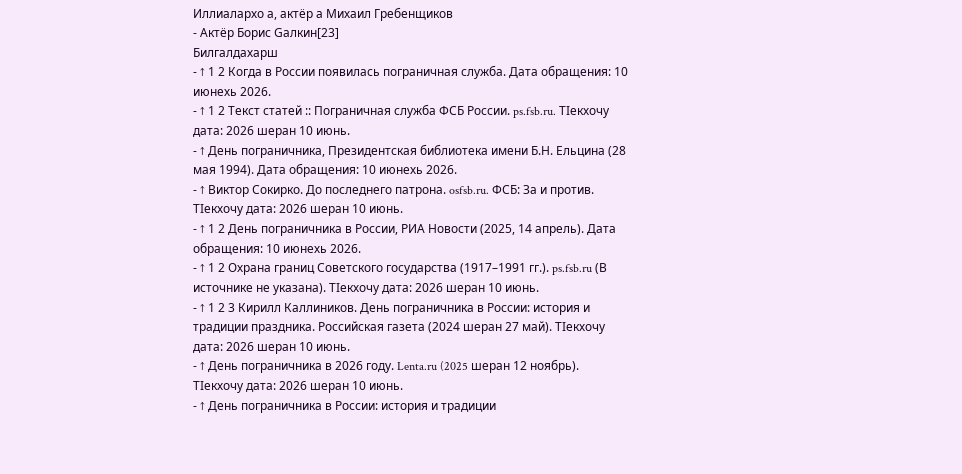Иллиалархо а, актёр а Михаил Гребенщиков
- Актёр Борис Gалкин[23]
Билгалдахарш
- ↑ 1 2 Когда в России появилась пограничная служба. Дата обращения: 10 июнехь 2026.
- ↑ 1 2 Текст статей :: Пограничная служба ФСБ России. ps.fsb.ru. ТӀекхочу дата: 2026 шеран 10 июнь.
- ↑ День пограничника, Президентская библиотека имени Б.Н. Ельцина (28 мая 1994). Дата обращения: 10 июнехь 2026.
- ↑ Виктор Сокирко. До последнего патрона. osfsb.ru. ФСБ: За и против. ТӀекхочу дата: 2026 шеран 10 июнь.
- ↑ 1 2 День пограничника в России, РИА Новости (2025, 14 апрель). Дата обращения: 10 июнехь 2026.
- ↑ 1 2 Охрана границ Советского государства (1917–1991 гг.). ps.fsb.ru (В источнике не указана). ТӀекхочу дата: 2026 шеран 10 июнь.
- ↑ 1 2 3 Кирилл Каллиников. День пограничника в России: история и традиции праздника. Российская газета (2024 шеран 27 май). ТӀекхочу дата: 2026 шеран 10 июнь.
- ↑ День пограничника в 2026 году. Lenta.ru (2025 шеран 12 ноябрь). ТӀекхочу дата: 2026 шеран 10 июнь.
- ↑ День пограничника в России: история и традиции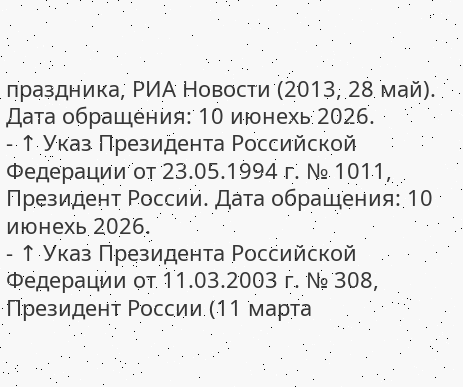праздника, РИА Новости (2013, 28 май). Дата обращения: 10 июнехь 2026.
- ↑ Указ Президента Российской Федерации от 23.05.1994 г. № 1011, Президент России. Дата обращения: 10 июнехь 2026.
- ↑ Указ Президента Российской Федерации от 11.03.2003 г. № 308, Президент России (11 марта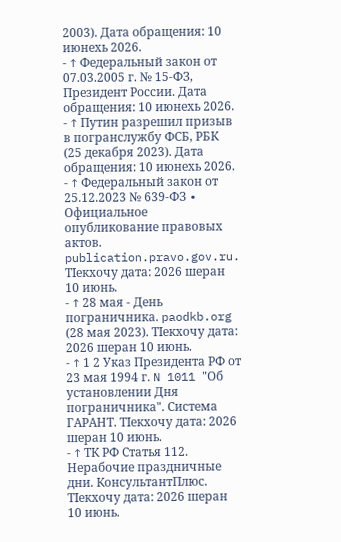2003). Дата обращения: 10 июнехь 2026.
- ↑ Федеральный закон от 07.03.2005 г. № 15-ФЗ, Президент России. Дата обращения: 10 июнехь 2026.
- ↑ Путин разрешил призыв в погранслужбу ФСБ, РБК (25 декабря 2023). Дата обращения: 10 июнехь 2026.
- ↑ Федеральный закон от 25.12.2023 № 639-ФЗ ∙ Официальное опубликование правовых актов. publication.pravo.gov.ru. ТӀекхочу дата: 2026 шеран 10 июнь.
- ↑ 28 мая - День пограничника. paodkb.org (28 мая 2023). ТӀекхочу дата: 2026 шеран 10 июнь.
- ↑ 1 2 Указ Президента РФ от 23 мая 1994 г. N 1011 "Об установлении Дня пограничника". Система ГАРАНТ. ТӀекхочу дата: 2026 шеран 10 июнь.
- ↑ ТК РФ Статья 112. Нерабочие праздничные дни. КонсультантПлюс. ТӀекхочу дата: 2026 шеран 10 июнь.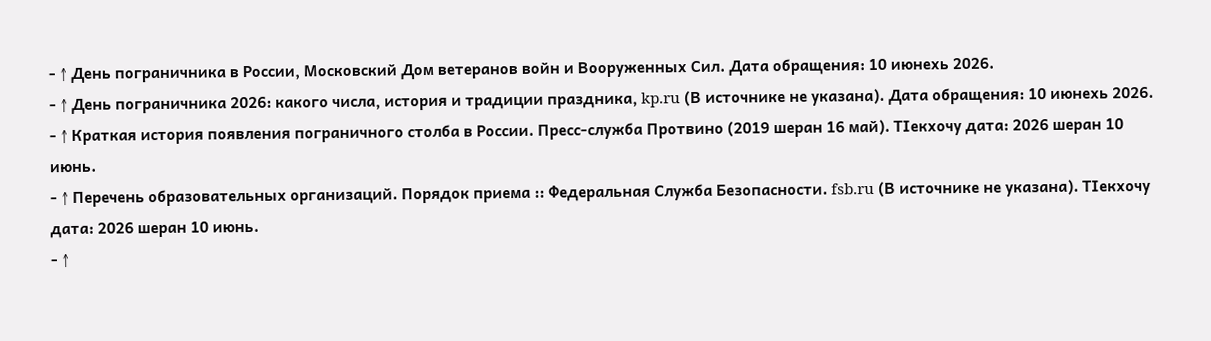- ↑ День пограничника в России, Московский Дом ветеранов войн и Вооруженных Сил. Дата обращения: 10 июнехь 2026.
- ↑ День пограничника 2026: какого числа, история и традиции праздника, kp.ru (В источнике не указана). Дата обращения: 10 июнехь 2026.
- ↑ Краткая история появления пограничного столба в России. Пресс-служба Протвино (2019 шеран 16 май). ТӀекхочу дата: 2026 шеран 10 июнь.
- ↑ Перечень образовательных организаций. Порядок приема :: Федеральная Служба Безопасности. fsb.ru (В источнике не указана). ТӀекхочу дата: 2026 шеран 10 июнь.
- ↑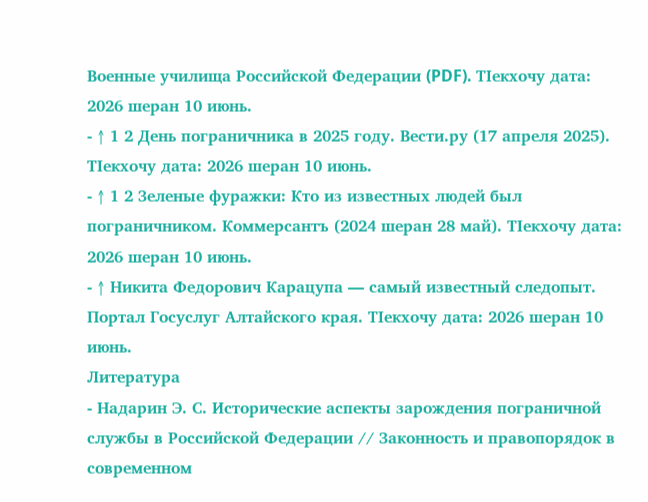Военные училища Российской Федерации (PDF). ТӀекхочу дата: 2026 шеран 10 июнь.
- ↑ 1 2 День пограничника в 2025 году. Вести.ру (17 апреля 2025). ТӀекхочу дата: 2026 шеран 10 июнь.
- ↑ 1 2 Зеленые фуражки: Кто из известных людей был пограничником. Коммерсантъ (2024 шеран 28 май). ТӀекхочу дата: 2026 шеран 10 июнь.
- ↑ Никита Федорович Карацупа — самый известный следопыт. Портал Госуслуг Алтайского края. ТӀекхочу дата: 2026 шеран 10 июнь.
Литература
- Надарин Э. С. Исторические аспекты зарождения пограничной службы в Российской Федерации // Законность и правопорядок в современном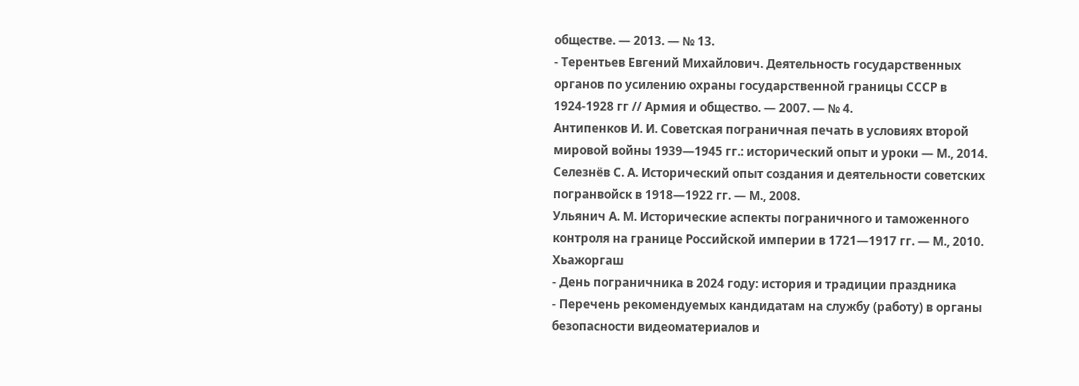обществе. — 2013. — № 13.
- Терентьев Евгений Михайлович. Деятельность государственных органов по усилению охраны государственной границы СССР в 1924-1928 гг // Армия и общество. — 2007. — № 4.
Антипенков И. И. Советская пограничная печать в условиях второй мировой войны 1939—1945 гг.: исторический опыт и уроки — М., 2014.
Селезнёв С. А. Исторический опыт создания и деятельности советских погранвойск в 1918—1922 гг. — М., 2008.
Ульянич А. М. Исторические аспекты пограничного и таможенного контроля на границе Российской империи в 1721—1917 гг. — М., 2010.
Хьажоргаш
- День пограничника в 2024 году: история и традиции праздника
- Перечень рекомендуемых кандидатам на службу (работу) в органы безопасности видеоматериалов и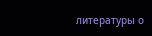литературы о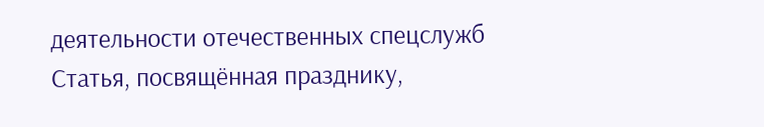деятельности отечественных спецслужб
Статья, посвящённая празднику,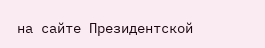на сайте Президентской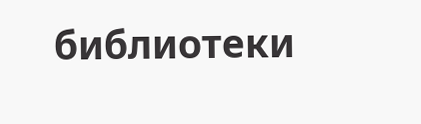библиотеки